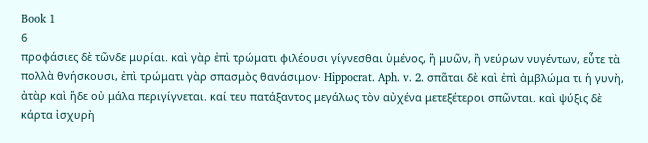Book 1
6
προφάσιες δὲ τῶνδε μυρίαι. καὶ γὰρ ἐπὶ τρώματι φιλέουσι γίγνεσθαι ὑμένος, ἢ μυῶν, ἢ νεύρων νυγέντων, εὖτε τὰ πολλὰ θνήσκουσι, ἐπὶ τρώματι γὰρ σπασμὸς θανάσιμον· Hippocrat. Aph. v. 2. σπᾶται δὲ καὶ ἐπὶ ἀμβλώμα τι ἡ γυνὴ, ἀτὰρ καὶ ἥδε οὐ μάλα περιγίγνεται. καί τευ πατάξαντος μεγάλως τὸν αὐχένα μετεξέτεροι σπῶνται. καὶ ψύξις δὲ κάρτα ἰσχυρὴ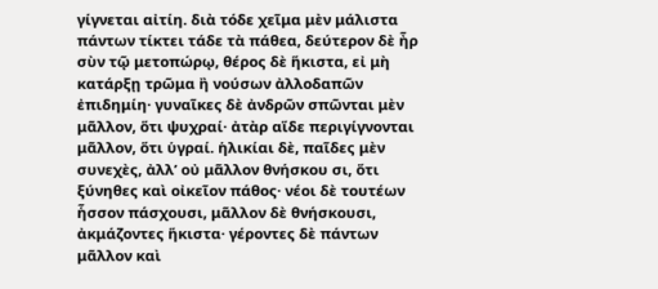γίγνεται αἰτίη. διὰ τόδε χεῖμα μὲν μάλιστα πάντων τίκτει τάδε τὰ πάθεα, δεύτερον δὲ ἦρ σὺν τῷ μετοπώρῳ, θέρος δὲ ἥκιστα, εἰ μὴ κατάρξῃ τρῶμα ἢ νούσων ἀλλοδαπῶν ἐπιδημίη· γυναῖκες δὲ ἀνδρῶν σπῶνται μὲν μᾶλλον, ὅτι ψυχραί· ἀτὰρ αἵδε περιγίγνονται μᾶλλον, ὅτι ὑγραί. ἡλικίαι δὲ, παῖδες μὲν συνεχὲς, ἀλλʼ οὐ μᾶλλον θνήσκου σι, ὅτι ξύνηθες καὶ οἰκεῖον πάθος· νέοι δὲ τουτέων ἧσσον πάσχουσι, μᾶλλον δὲ θνήσκουσι, ἀκμάζοντες ἥκιστα· γέροντες δὲ πάντων μᾶλλον καὶ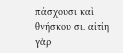πάσχουσι καὶ θνήσκου σι. αἰτίη γὰρ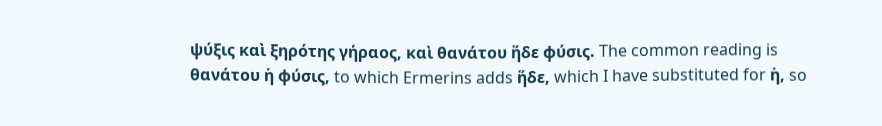ψύξις καὶ ξηρότης γήραος, καὶ θανάτου ἥδε φύσις. The common reading is θανάτου ἡ φύσις, to which Ermerins adds ἥδε, which I have substituted for ἡ, so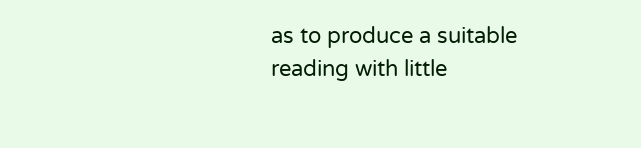as to produce a suitable reading with little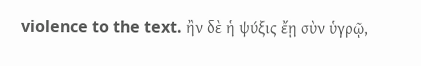violence to the text. ἢν δὲ ἡ ψύξις ἔῃ σὺν ὑγρῷ,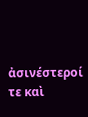ἀσινέστεροί τε καὶ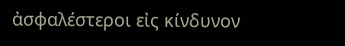ἀσφαλέστεροι εἰς κίνδυνον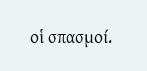οἱ σπασμοί.